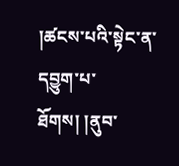།ཚངས་པའི་སྟེང་ན་དབྱུག་པ་ཐོགས། །ནུབ་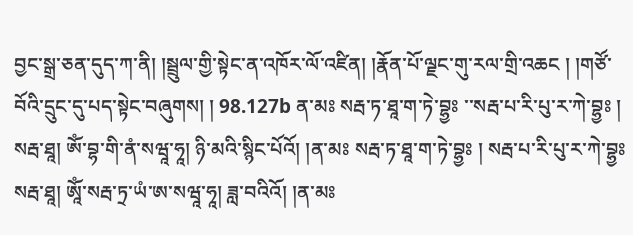བྱང་སྒྲ་ཅན་དུད་ཀ་ནི། །སྦྲུལ་གྱི་སྟེང་ན་འཁོར་ལོ་འཛིན། །རྣོན་པོ་ལྗང་གུ་རལ་གྲི་འཆང ། །གཙོ་བོའི་དྲུང་དུ་པད་སྟེང་བཞུགས། ། 98.127b ན་མཿ སརྦ་ཏ་ཐཱ་ག་ཏེ་བྷྱཿ ་་སརྦ་པ་རི་པུ་ར་ཀེ་བྷྱཿ ། སརྦ་ཐཱ། ཨོཾ་བྷ་གི་ནཾ་སཝཱ་ཧཱ། ཉི་མའི་སྙིང་པོའོ། །ན་མཿ སརྦ་ཏ་ཐཱ་ག་ཏེ་བྷྱཿ ། སརྦ་པ་རི་པུ་ར་ཀེ་བྷྱཿ སརྦ་ཐཱ། ཨཱོཾ་སརྦ་ཏྲ་ཡཾ་ཨ་སཝཱ་ཧཱ། ཟླ་བའིའོ། །ན་མཿ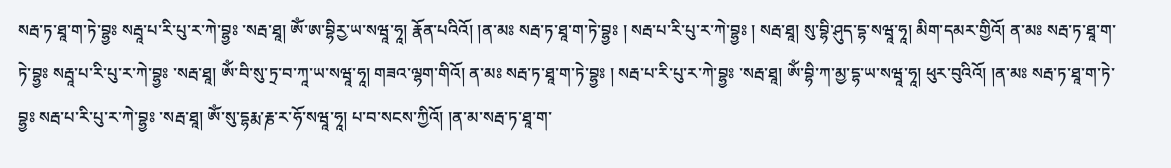སརྦ་ཏ་ཐཱ་ག་ཏེ་བྷྱཿ སརྦཱ་པ་རི་པུ་ར་ཀེ་བྷྱཿ ་སརྦ་ཐཱ། ཨོཾ་ཨ་བྷིརྱ་ཡ་སཝཱ་ཧཱ། རྣོན་པའིའོ། །ན་མཿ སརྦ་ཏ་ཐཱ་ག་ཏེ་བྷྱཿ ། སརྦ་པ་རི་པུ་ར་ཀེ་བྷྱཿ ། སརྦ་ཐཱ། སུ་བྷི་ཤུད་དྷ་སཝཱ་ཧཱ། མིག་དམར་གྱིའོ། ན་མཿ སརྦ་ཏ་ཐཱ་ག་ཏེ་བྷྱཿ སརྦཱ་པ་རི་པུ་ར་ཀེ་བྷྱཿ ་སརྦ་ཐཱ། ཨོཾ་བི་སུ་ཏྲ་བ་ཀཱ་ཡ་སཝཱ་ཧཱ། གཟའ་ལྷག་གིའོ། ན་མཿ སརྦ་ཏ་ཐཱ་ག་ཏེ་བྷྱཿ ། སརྦ་པ་རི་པུ་ར་ཀེ་བྷྱཿ ་སརྦ་ཐཱ། ཨོཾ་བྷི་ཀ་མྱ་དྷ་ཡ་སཝཱ་ཧཱ། ཕུར་བུའིའོ། །ན་མཿ སརྦ་ཏ་ཐཱ་ག་ཏེ་བྷྱཿ སརྦ་པ་རི་པུ་ར་ཀེ་བྷྱཿ ་སརྦ་ཐཱ། ཨོཾ་སུ་དྷརྨ་རྞ་ར་ཧོ་སཝཱ་ཧཱ། པ་བ་སངས་ཀྱིའོ། །ན་མ་སརྦ་ཏ་ཐཱ་ག་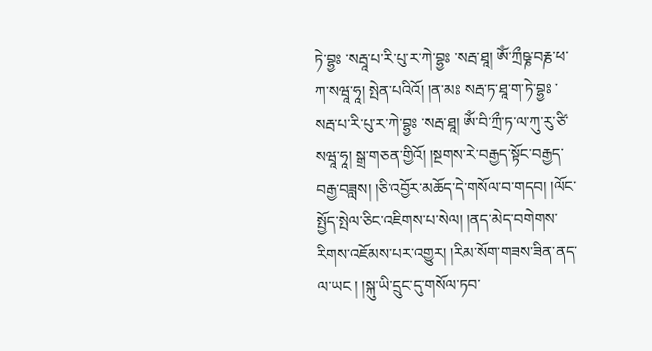ཏེ་བྷྱཿ ་སརྦཱ་པ་རི་པུ་ར་ཀེ་བྷྱཿ ་སརྦ་ཐཱ། ཨོཾ་ཀྲྀཥྞ་བརྞ་ཕ་ཀ་སཝཱ་ཧཱ། སྤེན་པའིའོ། །ན་མཿ སརྦ་ཏ་ཐཱ་ག་ཏེ་བྷྱཿ ་སརྦ་པ་རི་པུ་ར་ཀེ་བྷྱཿ ་སརྦ་ཐཱ། ཨོཾ་བི་ཀྲྀ་ཏ་ལ་ཀུ་རུ་ཙི་སཝཱ་ཧཱ། སྒྲ་གཅན་གྱིའོ། །སྔགས་རེ་བརྒྱད་སྟོང་བརྒྱད་བརྒྱ་བཟླས། །ཅི་འབྱོར་མཆོད་དེ་གསོལ་བ་གདབ། །ལོང་སྤྱོད་སྤེལ་ཅིང་འཇིགས་པ་སེལ། །ནད་མེད་བགེགས་རིགས་འཇོམས་པར་འགྱུར། །རིམ་སོག་གཟས་ཟིན་ནད་ལ་ཡང ། །སྐུ་ཡི་དྲུང་དུ་གསོལ་ཏབ་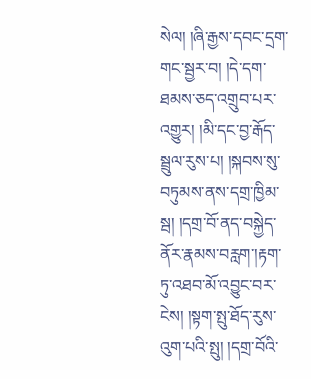སེལ། །ཞི་རྒྱས་དབང་དྲག་གང་སྦྱར་བ། །དེ་དག་ཐམས་ཅད་འགྲུབ་པར་འགྱུར། །མི་དང་བྱ་རྒོད་སྦྲུལ་རུས་པ། །སྐབས་སུ་བཏུམས་ནས་དགྲ་ཁྱིམ་སྦ། །དགྲ་བོ་ནད་བསྐྱེད་ནོར་རྣམས་བརླག་།རྟག་ཏུ་འཐབ་མོ་འབྱུང་བར་ངེས། །སྟག་སྤུ་ཐོད་རུས་འུག་པའི་སྤུ། །དགྲ་བོའི་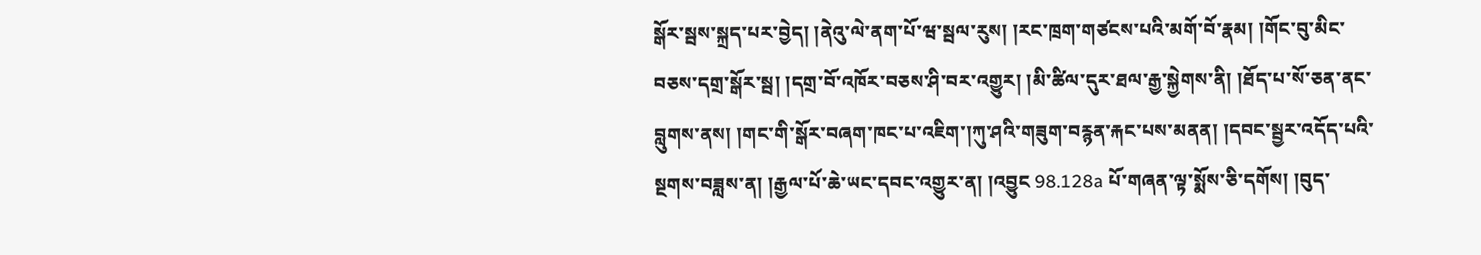སྒོར་སྦས་སྐྲད་པར་བྱེད། །ནེའུ་ལེ་ནག་པོ་ཝ་སྦལ་རུས། །རང་ཁྲག་གཙངས་པའི་མགོ་བོ་རྣམ། །གོང་བུ་མིང་བཅས་དགྲ་སྒོར་སྦ། །དགྲ་བོ་འཁོར་བཅས་ཤི་བར་འགྱུར། །མི་ཚིལ་དུར་ཐལ་རྒྱ་སྐྱེགས་ནི། །ཐོད་པ་སོ་ཅན་ནང་བླུགས་ནས། །གང་གི་སྒོར་བཞག་ཁང་པ་འཇིག་།ཀུ་ཤའི་གཟུག་བརྙན་རྐང་པས་མནན། །དབང་སྦྱར་འདོད་པའི་སྔགས་བཟླས་ན། །རྒྱལ་པོ་ཆེ་ཡང་དབང་འགྱུར་ན། །འབྱུང 98.128a པོ་གཞན་ལྟ་སྨོས་ཅི་དགོས། །བུད་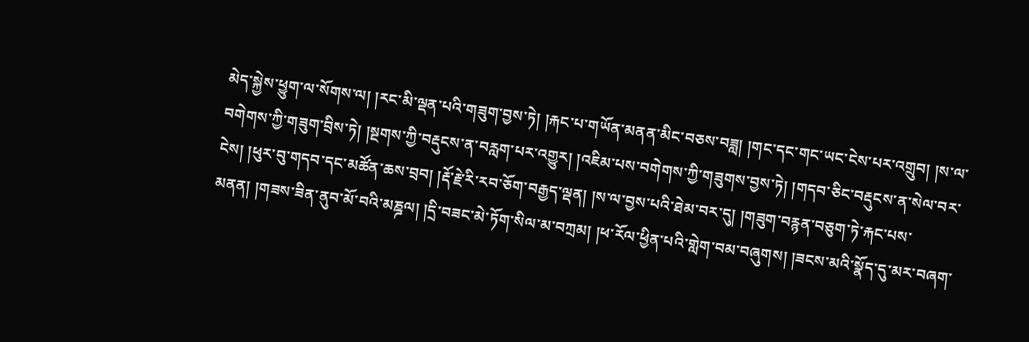མེད་སྐྱེས་ཕྱུག་ལ་སོགས་ལ། །རང་མི་ལྡན་པའི་གཟུག་བྱས་ཏེ། །རྐང་པ་གཡོན་མནན་མིང་བཅས་བཟླ། །གང་དང་གང་ཡང་ངེས་པར་འགྲུབ། །ས་ལ་བགེགས་ཀྱི་གཟུག་བྲིས་ཏེ། །སྔགས་ཀྱི་བརྡུངས་ན་བརླག་པར་འགྱུར། །འཇིམ་པས་བགེགས་ཀྱི་གཟུགས་བྱས་ཏེ། །གདབ་ཅིང་བརྡུངས་ན་སེལ་བར་ངེས། །ཕུར་བུ་གདབ་དང་མཚོན་ཆས་བྲབ། །རྡོ་རྗེ་རི་རབ་ཅོག་བརྒྱད་ལྡན། །ས་ལ་བྱས་པའི་ཐེམ་བར་དུ། །གཟུག་བརྙན་བཅུག་ཏེ་རྐང་པས་མནན། །གཟས་ཟིན་ནུབ་མོ་བའི་མཎྜལ། །དྲི་བཟང་མེ་ཏོག་སིལ་མ་བཀྲམ། །ཕ་རོལ་ཕྱིན་པའི་གླེག་བམ་བཞུགས། །ཟངས་མའི་སྣོད་དུ་མར་བཞག་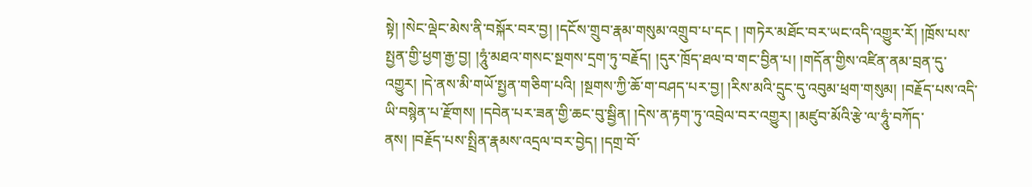སྟེ། །སེང་ལྡེང་མེས་ནི་བསྐོར་བར་བྱ། །དངོས་གྲུབ་རྣམ་གསུམ་འགྲུབ་པ་དང ། །གཏེར་མཐོང་བར་ཡང་འདི་འགྱུར་རོ། །ཁྲོས་པས་སྤྱན་གྱི་ཕྱག་རྒྱ་བྱ། །ཧཱུཾ་མཐའ་གསང་སྔགས་དྲག་ཏུ་བརྗོད། །དུར་ཁྲོད་ཐལ་བ་གང་བྱིན་པ། །གདོན་གྱིས་འཛིན་ནམ་བྲན་དུ་འགྱུར། །དེ་ནས་མི་གཡོ་སྤྱན་གཅིག་པའི། །སྔགས་ཀྱི་ཆོ་ག་བཤད་པར་བྱ། །རིས་མའི་དྲུང་དུ་འབུམ་ཕྲག་གསུམ། །བརྗོད་པས་འདི་ཡི་བསྙེན་པ་རྫོགས། །དབེན་པར་ཟན་གྱི་ཆང་བུ་སྦྱིན། །དེས་ན་རྟག་ཏུ་འབྲེལ་བར་འགྱུར། །མཛུབ་མོའི་རྩེ་ལ་ཧཱུཾ་བཀོད་ནས། །བརྗོད་པས་སྤྲིན་རྣམས་འདྲལ་བར་བྱེད། །དགྲ་བོ་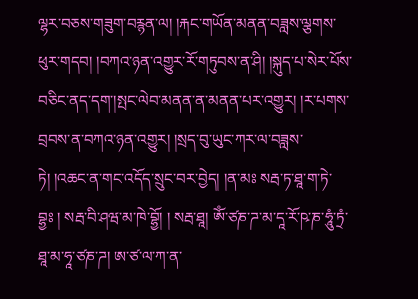ལྷར་བཅས་གཟུག་བརྙན་ལ། །རྐང་གཡོན་མནན་བཟླས་ལྕགས་ཕུར་གདབ། །བཀའ་ཉན་འགྱུར་རོ་གཏུབས་ན་ཤི། །སྐུད་པ་སེར་པོས་བཅིང་ནད་དག་།སྤང་ལེབ་མནན་ན་མནན་པར་འགྱུར། །ར་པགས་བྲབས་ན་བཀའ་ཉན་འགྱུར། །སྲད་བུ་ཡུང་ཀར་ལ་བཟླས་ཏེ། །འཆང་ན་གང་འདོད་སྲུང་བར་བྱེད། །ན་མཿ སརྦ་ཏ་ཐཱ་ག་ཏེ་བྷྱཿ ། སརྦ་བི་ཤཝ་མ་ཁེ་བྷྱོ། ། སརྦ་ཐཱ། ཨོཾ་ཙཎ་ཌ་མ་དཱ་རོ་ཥ་ཎ་ཧཱུཾ་ཏྲཾ་ཐཱ་མ་ཧཱ་ཙཎ་ཌ། ཨ་ཙ་ལ་ཀ་ན་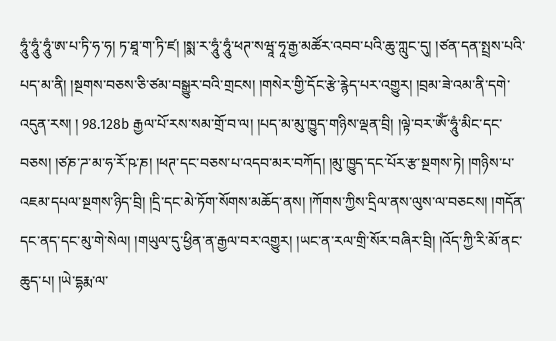ཧཱུཾ་ཧཱུཾ་ཧཱུཾ་ཨ་པ་ཏི་ཧ་ཧ། ཏ་ཐཱ་ག་ཏི་ཛ། །སྨ་ར་ཧཱུཾ་ཧཱུཾ་ཕཊ་སཝཱ་ཧཱ་རྒྱ་མཚོར་འབབ་པའི་ཆུ་ཀླུང་དུ། །ཙན་དན་སྤྲས་པའི་པད་མ་ནི། །སྔགས་བཅས་ཅི་ཙམ་བསྒྱུར་བའི་གྲངས། །གསེར་གྱི་དོང་རྩེ་རྙེད་པར་འགྱུར། །བྲམ་ཟེ་འམ་ནི་དགེ་འདུན་རས། ། 98.128b རྒྱལ་པོ་རས་སམ་གྲོ་བ་ལ། །པད་མ་མུ་ཁྱུད་གཉིས་ལྡན་བྲི། །ལྟེ་བར་ཨོཾ་ཧཱུཾ་མིང་དང་བཅས། །ཙཎ་ཌ་མ་ཧ་རོ་ཥ་ཎ། །ཕཊ་དང་བཅས་པ་འདབ་མར་བཀོད། །མུ་ཁྱུད་དང་པོར་རྩ་སྔགས་ཏེ། །གཉིས་པ་འཇམ་དཔལ་སྔགས་ཉིད་བྲི། །དྲི་དང་མེ་ཏོག་སོགས་མཆོད་ནས། །ཀོགས་ཀྱིས་དྲིལ་ནས་ལུས་ལ་བཅངས། །གདོན་དང་ནད་དང་མུ་གེ་སེལ། །གཡུལ་དུ་ཕྱིན་ན་རྒྱལ་བར་འགྱུར། །ཡང་ན་རལ་གྲི་སོར་བཞིར་བྲི། །འོད་ཀྱི་རི་མོ་ནང་ཆུད་པ། །ཡེ་དྷརྨ་ལ་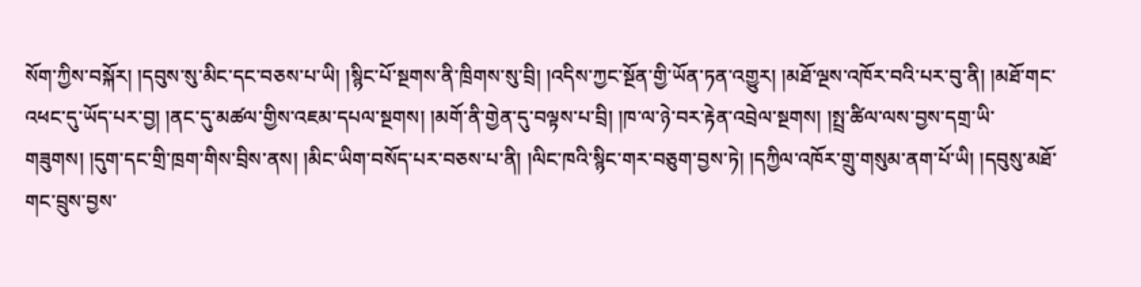སོག་ཀྱིས་བསྐོར། །དབུས་སུ་མིང་དང་བཅས་པ་ཡི། །སྙིང་པོ་སྔགས་ནི་ཁྲིགས་སུ་བྲི། །འདིས་ཀྱང་སྔོན་གྱི་ཡོན་ཏན་འགྱུར། །མཐོ་ལྔས་འཁོར་བའི་པར་བུ་ནི། །མཐོ་གང་འཕང་དུ་ཡོད་པར་བྱ། །ནང་དུ་མཚལ་གྱིས་འཇམ་དཔལ་སྔགས། །མགོ་ནི་གྱེན་དུ་བལྟས་པ་བྲི། །ཁ་ལ་ཉེ་བར་རྟེན་འབྲེལ་སྔགས། །སྤྲ་ཚིལ་ལས་བྱས་དགྲ་ཡི་གཟུགས། །དུག་དང་གྲི་ཁྲག་གིས་བྲིས་ནས། །མིང་ཡིག་བསོད་པར་བཅས་པ་ནི། །ལིང་ཁའི་སྙིང་གར་བཅུག་བྱས་ཏེ། །དཀྱིལ་འཁོར་གྲུ་གསུམ་ནག་པོ་ཡི། །དབུསུ་མཐོ་གང་བྲུས་བྱས་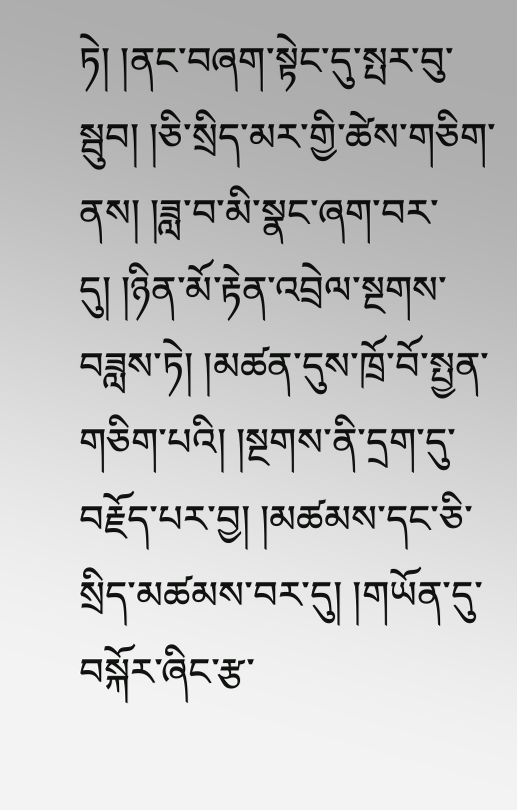ཏེ། །ནང་བཞག་སྟེང་དུ་སྤར་བུ་སྦུབ། །ཅི་སྲིད་མར་གྱི་ཚེས་གཅིག་ནས། །ཟླ་བ་མི་སྣང་ཞག་བར་དུ། །ཉིན་མོ་རྟེན་འབྲེལ་སྔགས་བཟླས་ཏེ། །མཚན་དུས་ཁྲོ་བོ་སྤྱན་གཅིག་པའི། །སྔགས་ནི་དྲག་དུ་བརྗོད་པར་བྱ། །མཚམས་དང་ཅི་སྲིད་མཚམས་བར་དུ། །གཡོན་དུ་བསྐོར་ཞིང་རྩ་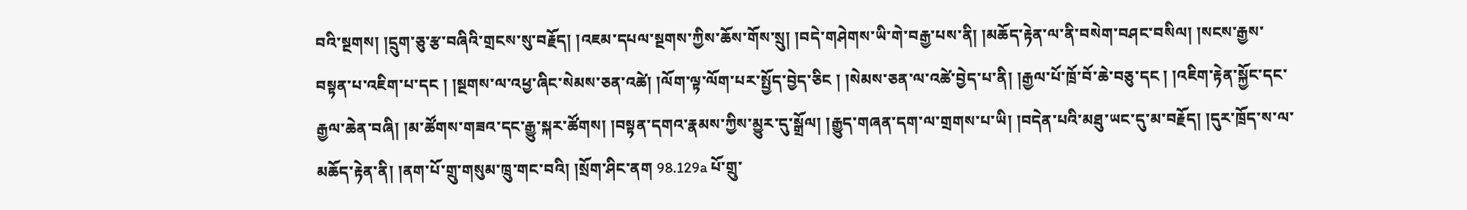བའི་སྔགས། །དྲུག་ཅུ་རྩ་བཞིའི་གྲངས་སུ་བརྗོད། །འཇམ་དཔལ་སྔགས་ཀྱིས་ཆོས་གོས་སྲུ། །བདེ་གཤེགས་ཡི་གེ་བརྒྱ་པས་ནི། །མཆོད་རྟེན་ལ་ནི་བསེག་བཤང་བསིལ། །སངས་རྒྱས་བསྟན་པ་འཇིག་པ་དང ། །སྔགས་ལ་འཕྱ་ཞིང་སེམས་ཅན་འཚེ། །ལོག་ལྟ་ལོག་པར་སྤྱོད་བྱེད་ཅིང ། །སེམས་ཅན་ལ་འཚེ་བྱེད་པ་ནི། །རྒྱལ་པོ་ཁྲོ་བོ་ཆེ་བཅུ་དང ། །འཇིག་རྟེན་སྐྱོང་དང་རྒྱལ་ཆེན་བཞི། །མ་ཚོགས་གཟའ་དང་རྒྱུ་སྐར་ཚོགས། །བསྟན་དགའ་རྣམས་ཀྱིས་མྱུར་དུ་སྒྲོལ། །རྒྱུད་གཞན་དག་ལ་གྲགས་པ་ཡི། །བདེན་པའི་མཐུ་ཡང་དུ་མ་བརྗོད། །དུར་ཁྲོད་ས་ལ་མཆོད་རྟེན་ནི། །ནག་པོ་གྲུ་གསུམ་ཁྲུ་གང་བའི། །སྲོག་ཤིང་ནག 98.129a པོ་གྲུ་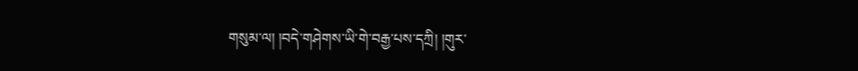གསུམ་ལ། །བདེ་གཤེགས་ཡི་གེ་བརྒྱ་པས་དཀྲི། །གུར་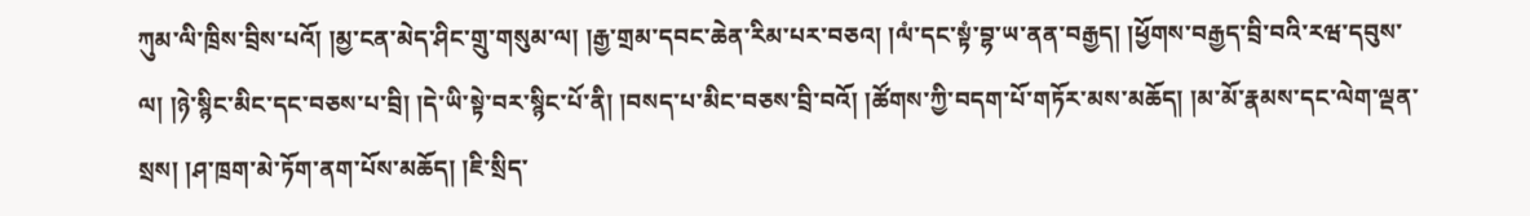ཀུམ་ལི་ཁྲིས་བྲིས་པའོ། །མྱ་ངན་མེད་ཤིང་གྲུ་གསུམ་ལ། །རྒྱ་གྲམ་དབང་ཆེན་རིམ་པར་བཅའ། །ལཾ་དང་སྟཾ་བྷ་ཡ་ནན་བརྒྱད། །ཕྱོགས་བརྒྱད་བྲི་བའི་རཝ་དབུས་ལ། །ཉེ་སྙིང་མིང་དང་བཅས་པ་བྲི། །དེ་ཡི་སྟེ་བར་སྙིང་པོ་ནི། །བསད་པ་མིང་བཅས་བྲི་བའོ། །ཚོགས་ཀྱི་བདག་པོ་གཏོར་མས་མཆོད། །མ་མོ་རྣམས་དང་ལེག་ལྡན་སྲས། །ཤ་ཁྲག་མེ་ཏོག་ནག་པོས་མཆོད། །ཇི་སྲིད་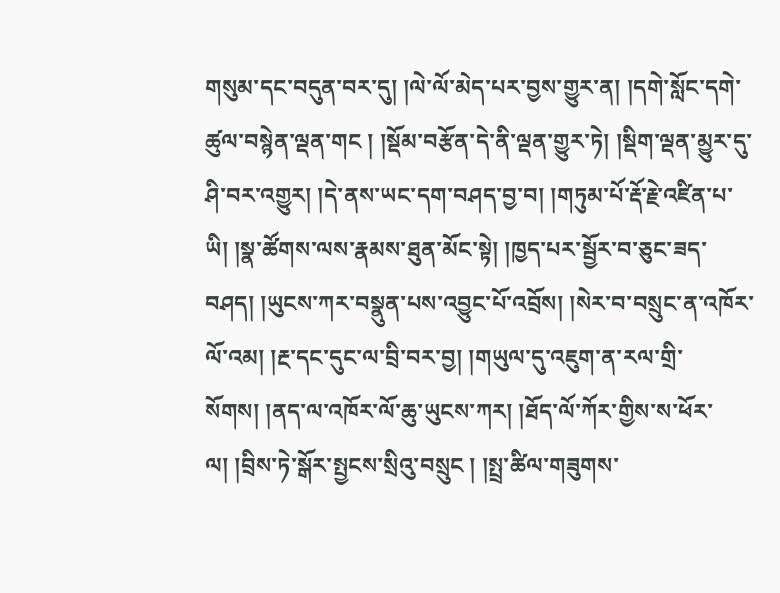གསུམ་དང་བདུན་བར་དུ། །ལེ་ལོ་མེད་པར་བྱས་གྱུར་ན། །དགེ་སློང་དགེ་ཚུལ་བསྙེན་ལྡན་གང ། །སྡོམ་བརྩོན་དེ་ནི་ལྡན་གྱུར་ཏེ། །སྡིག་ལྡན་མྱུར་དུ་ཤི་བར་འགྱུར། །དེ་ནས་ཡང་དག་བཤད་བྱ་བ། །གཏུམ་པོ་རྡོ་རྗེ་འཛིན་པ་ཡི། །སྣ་ཚོགས་ལས་རྣམས་ཐུན་མོང་སྟེ། །ཁྱད་པར་སྦྱོར་བ་ཅུང་ཟད་བཤད། །ཡུངས་ཀར་བསྣུན་པས་འབྱུང་པོ་འབྲོས། །སེར་བ་བསྲུང་ན་འཁོར་ལོ་འམ། །རྔ་དང་དུང་ལ་བྲི་བར་བྱ། །གཡུལ་དུ་འཇུག་ན་རལ་གྲི་སོགས། །ནད་ལ་འཁོར་ལོ་ཆུ་ཡུངས་ཀར། །ཐོད་ལོ་ཀོར་གྱིས་ས་ཕོར་ལ། །བྲིས་ཏེ་སྒོར་སྤྱངས་སྲིའུ་བསྲུང ། །སྤྲ་ཚིལ་གཟུགས་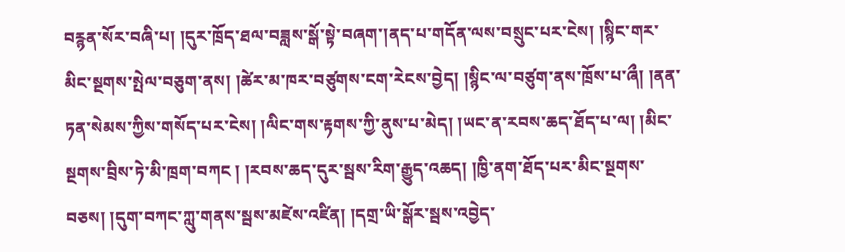བརྙན་སོར་བཞི་པ། །དུར་ཁྲོད་ཐལ་བཟླས་སྒོ་སྟེ་བཞག་།ནད་པ་གདོན་ལས་བསྲུང་པར་ངེས། །སྙིང་གར་མིང་སྔགས་སྤེལ་བཅུག་ནས། །ཚེར་མ་ཁར་བཙུགས་ངག་རེངས་བྱེད། །སྙིང་ལ་བཙུག་ནས་ཁྲོས་པ་ཞྀ། །ནན་ཏན་སེམས་ཀྱིས་གསོད་པར་ངེས། །ལིང་གས་རྟགས་ཀྱི་ནུས་པ་མེད། །ཡང་ན་རབས་ཆད་ཐོད་པ་ལ། །མིང་སྔགས་བྲིས་ཏེ་མི་ཁྲག་བཀང ། །རབས་ཆད་དུར་སྦས་རིག་རྒྱུད་འཆད། །ཁྱི་ནག་ཐོད་པར་མིང་སྔགས་བཅས། །དུག་བཀང་ཀླུ་གནས་སྦས་མཛེས་འཛིན། །དགྲ་ཡི་སྒོར་སྦས་འབྱེད་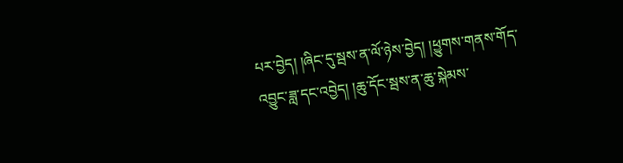པར་བྱེད། །ཞིང་དུ་སྦས་ན་ལོ་ཉེས་བྱེད། །ཕྱུགས་གནས་གོད་འབྱུང་ཟླ་དང་འབྱེད། །ཆུ་དོང་སྦས་ན་ཆུ་སྐེམས་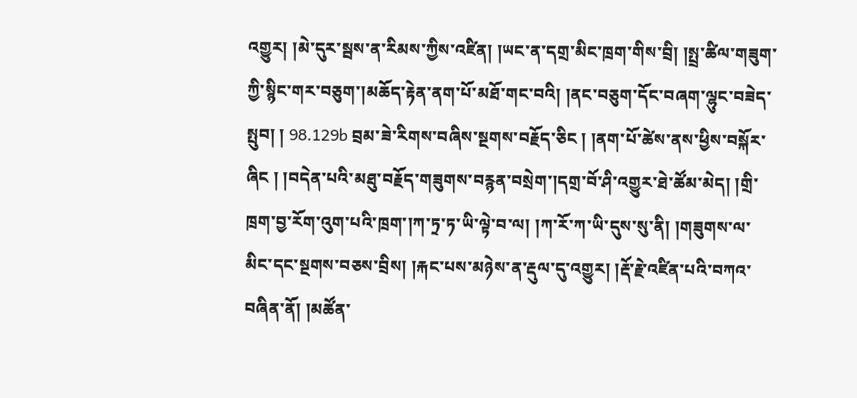འགྱུར། །མེ་དུར་སྦས་ན་རིམས་ཀྱིས་འཛིན། །ཡང་ན་དགྲ་མིང་ཁྲག་གིས་བྲི། །སྤྲ་ཚིལ་གཟུག་ཀྱི་སྙིང་གར་བཅུག་།མཆོད་རྟེན་ནག་པོ་མཐོ་གང་བའི། །ནང་བཅུག་དོང་བཞག་ལྷུང་བཟེད་སྤུབ། ། 98.129b བྲམ་ཟེ་རིགས་བཞིས་སྔགས་བརྗོད་ཅིང ། །ནག་པོ་ཚེས་ནས་ཕྱིས་བསྐོར་ཞིང ། །བདེན་པའི་མཐུ་བརྗོད་གཟུགས་བརྙན་བསྲེག་།དགྲ་བོ་ཤི་འགྱུར་ཐེ་ཚོམ་མེད། །གྲི་ཁྲག་བྱ་རོག་འུག་པའི་ཁྲག་།ཀ་ཏྲ་ཏ་ཡི་ལྟེ་བ་ལ། །ཀ་རོ་ཀ་ཡི་དུས་སུ་ནི། །གཟུགས་ལ་མིང་དང་སྔགས་བཅས་བྲིས། །རྐང་པས་མཉེས་ན་རྡུལ་དུ་འགྱུར། །རྡོ་རྗེ་འཛིན་པའི་བཀའ་བཞིན་ནོ། །མཚོན་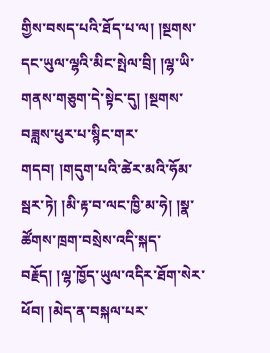གྱིས་བསད་པའི་ཐོད་པ་ལ། །སྔགས་དང་ཡུལ་ལྷའི་མིང་སྤེལ་བྲི། །ལྷ་ཡི་གནས་གཅུག་དེ་སྟེང་དུ། །སྔགས་བཟླས་ཕུར་པ་སྙིང་གར་གདབ། །གདུག་པའི་ཚེར་མའི་ཧོམ་སྦར་ཏེ། །མི་རྟ་བ་ལང་ཁྱི་མ་ཧེ། །སྣ་ཚོགས་ཁྲག་བསྲེས་འདི་སྐད་བརྗོད། །ལྷ་ཁྱོད་ཡུལ་འདིར་ཐོག་སེར་ཕོབ། །མེད་ན་བསྐལ་པར་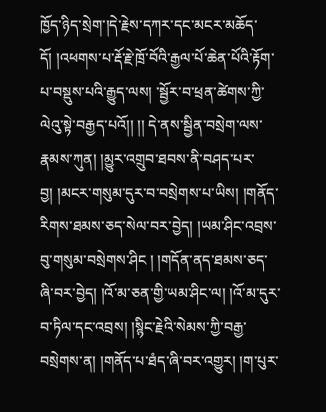ཁྱོད་ཉིད་སྲེག་།དེ་རྗེས་དཀར་དང་མངར་མཆོད་དོ། །འཕགས་པ་རྡོ་རྗེ་ཁྲོ་བོའི་རྒྱལ་པོ་ཆེན་པོའི་རྟོག་པ་བསྡུས་པའི་རྒྱུད་ལས། ་སྦྱོར་བ་ཕྲན་ཚེགས་ཀྱི་ལེའུ་སྟེ་བརྒྱད་པའོ།། །། དེ་ནས་སྦྱིན་བསྲེག་ལས་རྣམས་ཀུན། །མྱུར་འགྲུབ་ཐབས་ནི་བཤད་པར་བྱ། །མངར་གསུམ་དུར་བ་བསྲེགས་པ་ཡིས། །གནོད་རིགས་ཐམས་ཅད་སེལ་བར་བྱེད། །ཡམ་ཤིང་འབྲས་བུ་གསུམ་བསྲེགས་ཤིང ། །གདོན་ནད་ཐམས་ཅད་ཞི་བར་བྱེད། །འོ་མ་ཅན་གྱི་ཡམ་ཤིང་ལ། །འོ་མ་དུར་བ་ཏིལ་དང་འབྲས། །སྙིང་རྗེའི་སེམས་ཀྱི་བརྒྱ་བསྲེགས་ན། །གནོད་པ་ཐཾད་ཞི་བར་འགྱུར། །ག་པུར་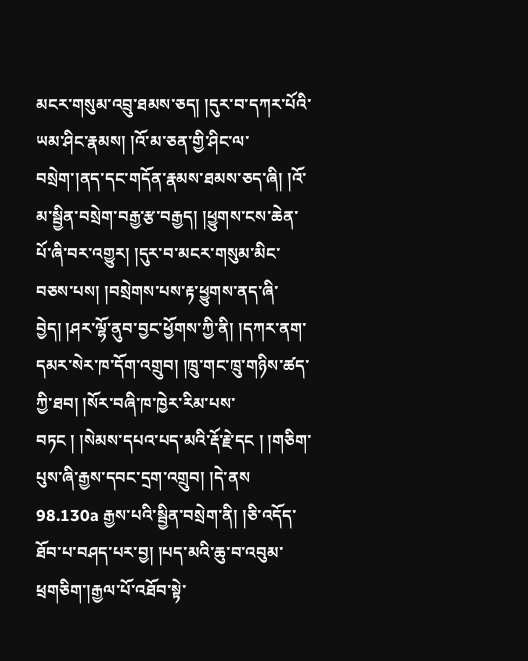མངར་གསུམ་འབྲུ་ཐམས་ཅད། །དུར་བ་དཀར་པོའི་ཡམ་ཤིང་རྣམས། །འོ་མ་ཅན་གྱི་ཤིང་ལ་བསྲེག་།ནད་དང་གདོན་རྣམས་ཐམས་ཅད་ཞི། །འོ་མ་སྦྱིན་བསྲེག་བརྒྱ་རྩ་བརྒྱད། །ཕྱུགས་ངས་ཆེན་པོ་ཞི་བར་འགྱུར། །དུར་བ་མངར་གསུམ་མིང་བཅས་པས། །བསྲེགས་པས་རྟ་ཕྱུགས་ནད་ཞི་བྱེད། །ཤར་ལྷོ་ནུབ་བྱང་ཕྱོགས་ཀྱི་ནི། །དཀར་ནག་དམར་སེར་ཁ་དོག་འགྲུབ། །ཁྲུ་གང་ཁྲུ་གཉིས་ཚད་ཀྱི་ཐབ། །སོར་བཞི་ཁ་ཁྱེར་རིམ་པས་བཏང ། །སེམས་དཔའ་པད་མའི་རྡོ་རྗེ་དང ། །གཅིག་པུས་ཞི་རྒྱས་དབང་དྲག་འགྲུབ། །དེ་ནས 98.130a རྒྱས་པའི་སྦྱིན་བསྲེག་ནི། །ཅི་འདོད་ཐོབ་པ་བཤད་པར་བྱ། །པད་མའི་ཆུ་བ་འབུམ་ཕྲགཅིག་།རྒྱལ་པོ་འཐོབ་སྟེ་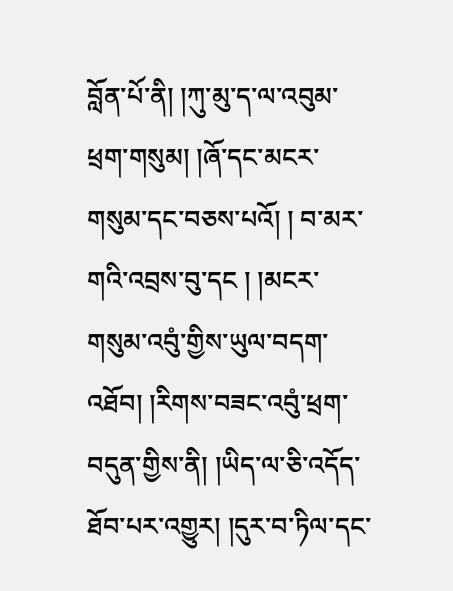བློན་པོ་ནི། །ཀུ་མུ་ད་ལ་འབུམ་ཕྲག་གསུམ། །ཞོ་དང་མངར་གསུམ་དང་བཅས་པའོ། ། བ་མར་གའི་འབྲས་བུ་དང ། །མངར་གསུམ་འབུཾ་གྱིས་ཡུལ་བདག་འཐོབ། །རིགས་བཟང་འབུཾ་ཕྲག་བདུན་གྱིས་ནི། །ཡིད་ལ་ཅི་འདོད་ཐོབ་པར་འགྱུར། །དུར་བ་ཏིལ་དང་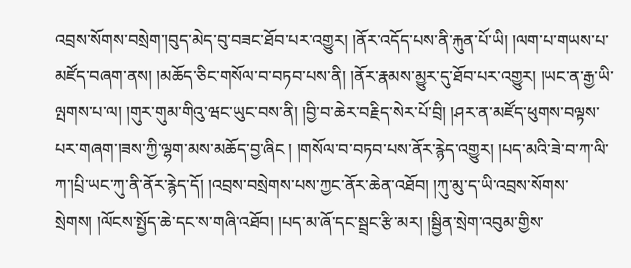འབྲས་སོགས་བསྲེག་།བུད་མེད་བུ་བཟང་ཐོབ་པར་འགྱུར། །ནོར་འདོད་པས་ནི་རྐུན་པོ་ཡི། །ལག་པ་གཡས་པ་མཛོད་བཞག་ནས། །མཆོད་ཅིང་གསོལ་བ་བཏབ་པས་ནི། །ནོར་རྣམས་མྱུར་དུ་ཐོབ་པར་འགྱུར། །ཡང་ན་རྒྱ་ཡི་ལྤགས་པ་ལ། །གུར་གུམ་གིའུ་ཝང་ཡུང་བས་ནི། །བྱི་བ་ཆེར་བརྗིད་སེར་པོ་བྲི། །ཤར་ན་མཛོད་ཕུགས་བལྟས་པར་གཞག་།ཟས་ཀྱི་ལྷག་མས་མཆོད་བྱ་ཞིང ། །གསོལ་བ་བཏབ་པས་ནོར་རྙེད་འགྱུར། །པད་མའི་ཟེ་བ་ཀ་ལི་ཀ་།པྲི་ཡང་ཀུ་ནི་ནོར་རྙེད་དོ། །འབྲས་བསྲེགས་པས་ཀྱང་ནོར་ཆེན་འཐོབ། །ཀུ་མུ་ད་ཡི་འབྲས་སོགས་སྲེགས། །ལོངས་སྤྱོད་ཆེ་དང་ས་གཞི་འཐོབ། །པད་མ་ཞོ་དང་སྦྲང་རྩི་མར། །སྦྱིན་སྲེག་འབུམ་གྱིས་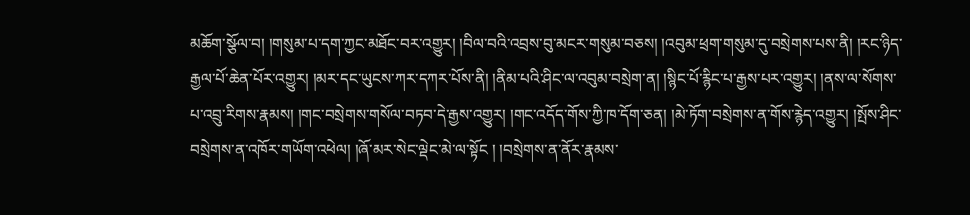མཆོག་སྩོལ་བ། །གསུམ་པ་དག་ཀྱང་མཐོང་བར་འགྱུར། །བིལ་བའི་འབྲས་བུ་མངར་གསུམ་བཅས། །འབུམ་ཕྲག་གསུམ་དུ་བསྲེགས་པས་ནི། །རང་ཉིད་རྒྱལ་པོ་ཆེན་པོར་འགྱུར། །མར་དང་ཡུངས་ཀར་དཀར་པོས་ནི། །ནིམ་པའི་ཤིང་ལ་འབུམ་བསྲེག་ན། །སྙིང་པོ་རྙིང་པ་རྒྱས་པར་འགྱུར། །ནས་ལ་སོགས་པ་འབྲུ་རིགས་རྣམས། །གང་བསྲེགས་གསོལ་བཏབ་དེ་རྒྱས་འགྱུར། །གང་འདོད་གོས་ཀྱི་ཁ་དོག་ཅན། །མེ་ཏོག་བསྲེགས་ན་གོས་རྙེད་འགྱུར། །སྤོས་ཤིང་བསྲེགས་ན་འཁོར་གཡོག་འཕེལ། །ཞོ་མར་སེང་ལྡེང་མེ་ལ་སྟོང ། །བསྲེགས་ན་ནོར་རྣམས་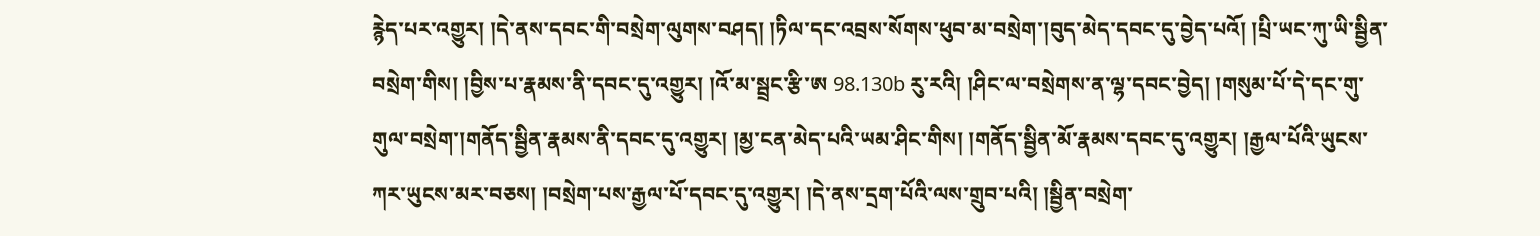རྙེད་པར་འགྱུར། །དེ་ནས་དབང་གི་བསྲེག་ལུགས་བཤད། །ཏིལ་དང་འབྲས་སོགས་ཕུབ་མ་བསྲེག་།བུད་མེད་དབང་དུ་བྱེད་པའོ། །པྲི་ཡང་ཀུ་ཡི་སྦྱིན་བསྲེག་གིས། །བྱིས་པ་རྣམས་ནི་དབང་དུ་འགྱུར། །འོ་མ་སྦྲང་རྩི་ཨ 98.130b རུ་རའི། །ཤིང་ལ་བསྲེགས་ན་ལྷ་དབང་བྱེད། །གསུམ་པོ་དེ་དང་གུ་གུལ་བསྲེག་།གནོད་སྦྱིན་རྣམས་ནི་དབང་དུ་འགྱུར། །མྱ་ངན་མེད་པའི་ཡམ་ཤིང་གིས། །གནོད་སྦྱིན་མོ་རྣམས་དབང་དུ་འགྱུར། །རྒྱལ་པོའི་ཡུངས་ཀར་ཡུངས་མར་བཅས། །བསྲེག་པས་རྒྱལ་པོ་དབང་དུ་འགྱུར། །དེ་ནས་དྲག་པོའི་ལས་གྲུབ་པའི། །སྦྱིན་བསྲེག་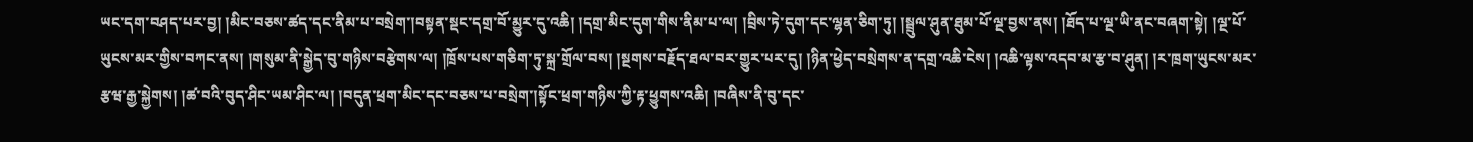ཡང་དག་བཤད་པར་བྱ། །མིང་བཅས་ཚད་དང་ནིམ་པ་བསྲེག་།བསྟན་སྡང་དགྲ་བོ་མྱུར་དུ་འཆི། །དགྲ་མིང་དུག་གིས་ནིམ་པ་ལ། །བྲིས་ཏེ་དུག་དང་ལྷན་ཅིག་ཏུ། །སྦྲུལ་ཤུན་ཐུམ་པོ་ལྔ་བྱས་ནས། །ཐོད་པ་ལྔ་ཡི་ནང་བཞག་སྟེ། །ལྔ་པོ་ཡུངས་མར་གྱིས་བཀང་ནས། །གསུམ་ནི་སྒྱེད་བུ་གཉིས་བརྩེགས་ལ། །ཁྲོས་པས་གཅིག་ཏུ་སྐྲ་གྲོལ་བས། །སྔགས་བརྗོད་ཐལ་བར་གྱུར་པར་དུ། །ཉིན་ཕྱེད་བསྲེགས་ན་དགྲ་འཆི་ངེས། །འཆི་ལྟས་འདབ་མ་རྩ་བ་ཤུན། །ར་ཁྲག་ཡུངས་མར་རྩཝ་རྒྱ་སྐྱེགས། །ཚ་བའི་བུད་ཤིང་ཡམ་ཤིང་ལ། །བདུན་ཕྲག་མིང་དང་བཅས་པ་བསྲེག་།སྟོང་ཕྲག་གཉིས་ཀྱི་རྟ་ཕྱུགས་འཆི། །བཞིས་ནི་བུ་དང་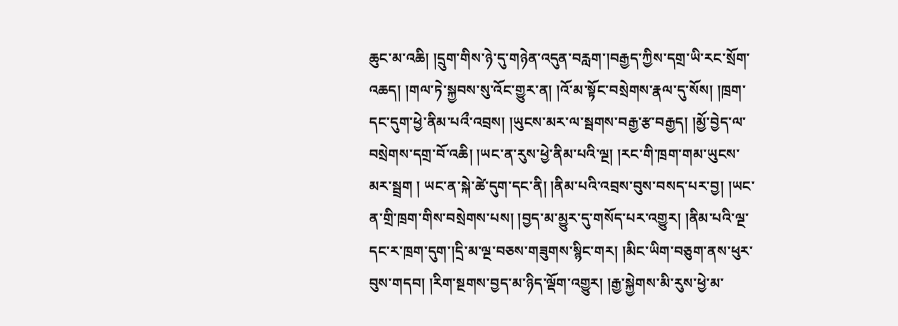ཆུང་མ་འཆི། །དྲུག་གིས་ཉེ་དུ་གཉེན་འདུན་བརླག་།བརྒྱད་ཀྱིས་དགྲ་ཡི་རང་སྲོག་འཆད། །གལ་ཏེ་སྐྱབས་སུ་འོང་གྱུར་ན། །འོ་མ་སྟོང་བསྲེགས་རྣལ་དུ་སོས། །ཁྲག་དང་དུག་ཕྱེ་ནིམ་པའྀ་འབྲས། །ཡུངས་མར་ལ་སྦགས་བརྒྱ་རྩ་བརྒྱད། །མྱོ་བྱེད་ལ་བསྲེགས་དགྲ་བོ་འཆི། །ཡང་ན་རུས་ཕྱེ་ནིམ་པའི་ལྔ། །རང་གི་ཁྲག་གམ་ཡུངས་མར་སྦྲག ། ཡང་ན་སྐེ་ཚེ་དུག་དང་ནི། །ནིམ་པའི་འབྲས་བུས་བསད་པར་བྱ། །ཡང་ན་གྲི་ཁྲག་གིས་བསྲེགས་པས། །བྱད་མ་མྱུར་དུ་གསོད་པར་འགྱུར། །ནིམ་པའི་ལྔ་དང་ར་ཁྲག་དུག་།དྲི་མ་ལྔ་བཅས་གཟུགས་སྙིང་གར། །མིང་ཡིག་བཅུག་ནས་ཕུར་བུས་གདབ། །རིག་སྔགས་བྱད་མ་ཉིད་ལྡོག་འགྱུར། །རྒྱ་སྐྱེགས་མི་རུས་ཕྱེ་མ་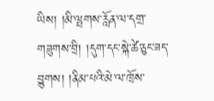ཡིས། །མི་ལྤགས་རློན་ལ་དགྲ་གཟུགས་བྲི། །དུག་དང་སྐེ་ཚེ་ཅུང་ཟད་བྱུགས། །ནིམ་པའི་མེ་ལ་ཁྲོས་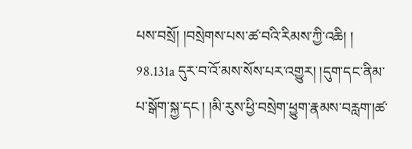པས་བསྲོ། །བསྲེགས་པས་ཚ་བའི་རིམས་ཀྱི་འཆི། ། 98.131a དུར་བ་འོ་མས་སོས་པར་འགྱུར། །དུག་དང་ནིམ་པ་སྒོག་སྐྱ་དང ། །མི་རུས་ཕྱི་བསྲེག་ཕྱུག་རྣམས་བརླག་།ཚ་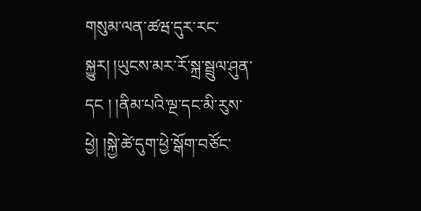གསུམ་ལན་ཚཝ་དུར་རང་སྐྱུར། །ཡུངས་མར་རོ་སྐྲ་སྦྲུལ་ཤུན་དང ། །ནིམ་པའི་ལྔ་དང་མི་རུས་ཕྱེ། །སྐྱེ་ཚེ་དུག་ཕྱེ་སྒོག་བཙོང་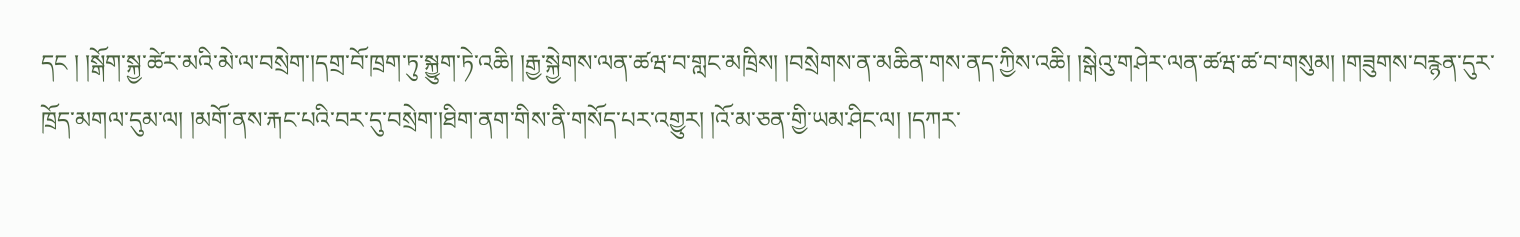དང ། །སྒོག་སྐྱ་ཚེར་མའི་མེ་ལ་བསྲེག་།དགྲ་བོ་ཁྲག་ཏུ་སྐྱུག་ཏེ་འཆི། །རྒྱ་སྐྱེགས་ལན་ཚཝ་བ་གླང་མཁྲིས། །བསྲེགས་ན་མཆིན་གས་ནད་ཀྱིས་འཆི། །སྒེའུ་གཤེར་ལན་ཚཝ་ཚ་བ་གསུམ། །གཟུགས་བརྙན་དུར་ཁྲོད་མགལ་དུམ་ལ། །མགོ་ནས་རྐང་པའི་བར་དུ་བསྲེག་།ཐིག་ནག་གིས་ནི་གསོད་པར་འགྱུར། །འོ་མ་ཅན་གྱི་ཡམ་ཤིང་ལ། །དཀར་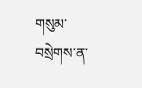གསུམ་བསྲེགས་ན་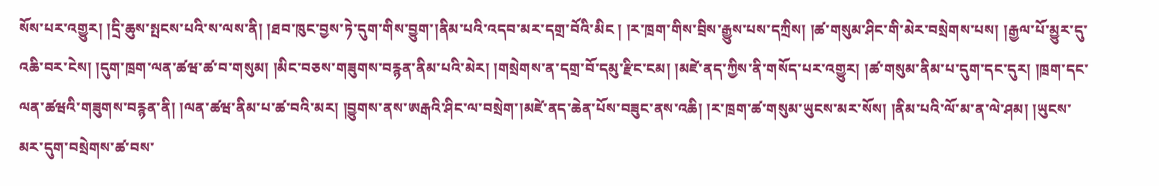སོས་པར་འགྱུར། །དྲི་ཆུས་སྤངས་པའི་ས་ལས་ནི། །ཐབ་ཁུང་བྱས་ཏེ་དུག་གིས་བྱུག་།ནིམ་པའི་འདབ་མར་དགྲ་བོའི་མིང ། །ར་ཁྲག་གིས་བྲིས་རྒྱུས་པས་དཀྲིས། །ཚ་གསུམ་ཤིང་གི་མེར་བསྲེགས་པས། །རྒྱལ་པོ་མྱུར་དུ་འཆི་བར་ངེས། །དུག་ཁྲག་ལན་ཚཝ་ཚ་བ་གསུམ། །མིང་བཅས་གཟུགས་བརྙན་ནིམ་པའི་མེར། །གསྲེགས་ན་དགྲ་བོ་དམུ་རྫིང་ངམ། །མཛེ་ནད་ཀྱིས་ནི་གསོད་པར་འགྱུར། །ཚ་གསུམ་ནིམ་པ་དུག་དང་དུར། །ཁྲག་དང་ལན་ཚཝའི་གཟུགས་བརྙན་ནི། །ལན་ཚཝ་ནིམ་པ་ཚ་བའི་མར། །བྱུགས་ནས་ཨརྒའི་ཤིང་ལ་བསྲེག་།མཛེ་ནད་ཆེན་པོས་བཟུང་ནས་འཆི། །ར་ཁྲག་ཚ་གསུམ་ཡུངས་མར་སོས། །ནིམ་པའི་ལོ་མ་ན་ལེ་ཤམ། །ཡུངས་མར་དུག་བསྲེགས་ཚ་བས་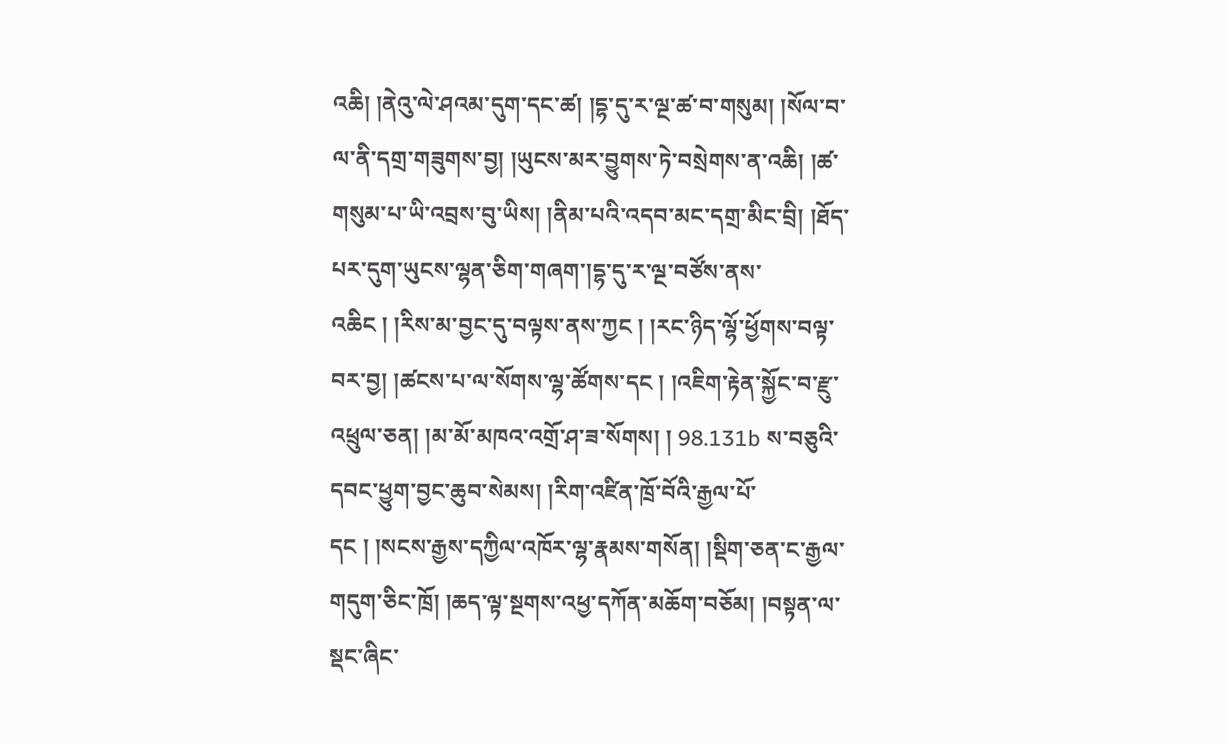འཆི། །ནེའུ་ལེ་ཤའམ་དུག་དང་ཚ། །དྷ་དུ་ར་ལྔ་ཚ་བ་གསུམ། །སོལ་བ་ལ་ནི་དགྲ་གཟུགས་བྱ། །ཡུངས་མར་བྱུགས་ཏེ་བསྲེགས་ན་འཆི། །ཚ་གསུམ་པ་ཡི་འབྲས་བུ་ཡིས། །ནིམ་པའི་འདབ་མང་དགྲ་མིང་བྲི། །ཐོད་པར་དུག་ཡུངས་ལྷན་ཅིག་གཞག་།དྷ་དུ་ར་ལྔ་བཙོས་ནས་འཆིང ། །རིས་མ་བྱང་དུ་བལྟས་ནས་ཀྱང ། །རང་ཉིད་ལྷོ་ཕྱོགས་བལྟ་བར་བྱ། །ཚངས་པ་ལ་སོགས་ལྷ་ཚོགས་དང ། །འཇིག་རྟེན་སྐྱོང་བ་རྫུ་འཕྲུལ་ཅན། །མ་མོ་མཁའ་འགྲོ་ཤ་ཟ་སོགས། ། 98.131b ས་བཅུའི་དབང་ཕྱུག་བྱང་ཆུབ་སེམས། །རིག་འཛིན་ཁྲོ་བོའི་རྒྱལ་པོ་དང ། །སངས་རྒྱས་དཀྱིལ་འཁོར་ལྷ་རྣམས་གསོན། །སྡིག་ཅན་ང་རྒྱལ་གདུག་ཅིང་ཁྲོ། །ཆད་ལྟ་སྔགས་འཕྱ་དཀོན་མཆོག་བཅོམ། །བསྟན་ལ་སྡང་ཞིང་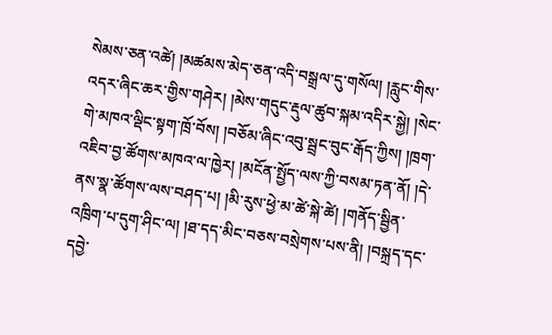སེམས་ཅན་འཚེ། །མཚམས་མེད་ཅན་འདི་བསྒྲལ་དུ་གསོལ། །རླུང་གིས་འདར་ཞིང་ཆར་གྱིས་གཤེར། །མེས་གདུང་རྡུལ་ཚུབ་སྐམ་འདིར་སྐྱེ། །སེང་གེ་མཁའ་ལྡིང་སྟག་ཁྲོ་བོས། །བཅོམ་ཞིང་འབུ་སྦྲང་བུང་རྒོད་ཀྱིས། །ཁྲག་འཇིབ་བྱ་ཚོགས་མཁའ་ལ་ཁྱེར། །མངོན་སྤྱོད་ལས་ཀྱི་བསམ་ཏན་ནོ། །དེ་ནས་སྣ་ཚོགས་ལས་བཤད་པ། །མི་རུས་ཕྱེ་མ་ཚེ་སྐེ་ཚེ། །གནོད་སྦྱིན་འཁྲིག་པ་དུག་ཤིང་ལ། །ཐ་དད་མིང་བཅས་བསྲེགས་པས་ནི། །བསྐྲད་དང་དབྱེ་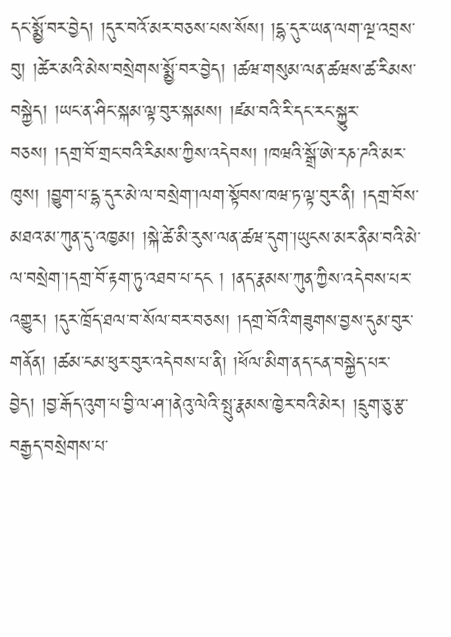དང་སྨྱོ་བར་བྱེད། །དུར་བའོ་མར་བཅས་པས་སོས། །དྷ་དུར་ཡན་ལག་ལྔ་འབྲས་བུ། །ཚེར་མའི་མེས་བསྲེགས་སྨྱོ་བར་བྱེད། །ཚཝ་གསུམ་ལན་ཚཝས་ཚ་རིམས་བསྐྱེད། །ཡང་ན་ཤིང་སྐམ་ལྟ་བུར་སྐམས། །ཛམ་བའི་རི་དང་རང་སྐྱུར་བཅས། །དགྲ་བོ་གྲང་བའི་རིམས་ཀྱིས་འདེབས། །ཁཝའི་སྒྲོ་ཨེ་རཎ་ཌའི་མར་ཁུས། །བྱུག་པ་དྷ་དུར་མེ་ལ་བསྲེག་།ལག་སྟོབས་ཁཝ་ཏ་ལྟ་བུར་ནི། །དགྲ་བོས་མཐའ་མ་ཀུན་དུ་འཁྱམ། །སྐེ་ཚེ་མི་རུས་ལན་ཚཝ་དུག་།ཡུངས་མར་ནིམ་བའི་མེ་ལ་བསྲེག་།དགྲ་བོ་རྟག་ཏུ་འཐབ་པ་དང ། །ནད་རྣམས་ཀུན་ཀྱིས་འདེབས་པར་འགྱུར། །དུར་ཁྲོད་ཐལ་བ་སོལ་བར་བཅས། །དགྲ་བོའི་གཟུགས་བྱས་དུམ་བུར་གནོན། །ཚམ་ངམ་ཕུར་བུར་འདེབས་པ་ནི། །ཕོལ་མིག་ནད་ངན་བསྐྱེད་པར་བྱེད། །བྱ་རྒོད་འུག་པ་བྱི་ལ་ཤ་།ནེའུ་ལེའི་སྤུ་རྣམས་ཁྱེར་བའི་མེར། །དྲུག་ཅུ་རྩ་བརྒྱད་བསྲེགས་པ་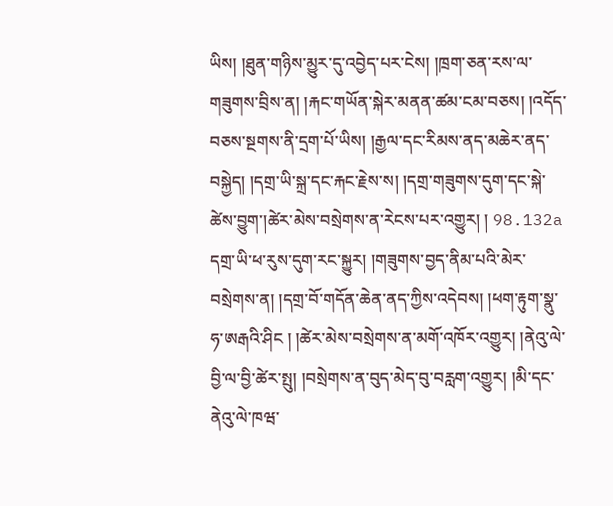ཡིས། །ཐུན་གཉིས་མྱུར་དུ་འབྱེད་པར་ངེས། །ཁྲག་ཅན་རས་ལ་གཟུགས་བྲིས་ན། །རྐང་གཡོན་སྐེར་མནན་ཚམ་ངམ་བཅས། །འདོད་བཅས་སྔགས་ནི་དྲག་པོ་ཡིས། །རྒྱལ་དང་རིམས་ནད་མཆེར་ནད་བསྐྱེད། །དགྲ་ཡི་སྐྲ་དང་རྐང་རྗེས་ས། །དགྲ་གཟུགས་དུག་དང་སྐེ་ཚེས་བྱུག་།ཚེར་མེས་བསྲེགས་ན་རེངས་པར་འགྱུར། ། 98.132a དགྲ་ཡི་ཕ་རུས་དུག་རང་སྐྱུར། །གཟུགས་བྱད་ནིམ་པའི་མེར་བསྲེགས་ན། །དགྲ་བོ་གདོན་ཆེན་ནད་ཀྱིས་འདེབས། །ཕག་རྟུག་སྣུ་ཧ་ཨརྒའི་ཤིང ། །ཚེར་མེས་བསྲེགས་ན་མགོ་འཁོར་འགྱུར། །ནེའུ་ལེ་བྱི་ལ་བྱི་ཚེར་སྤུ། །བསྲེགས་ན་བུད་མེད་བུ་བརླག་འགྱུར། །མི་དང་ནེའུ་ལེ་ཁཝ་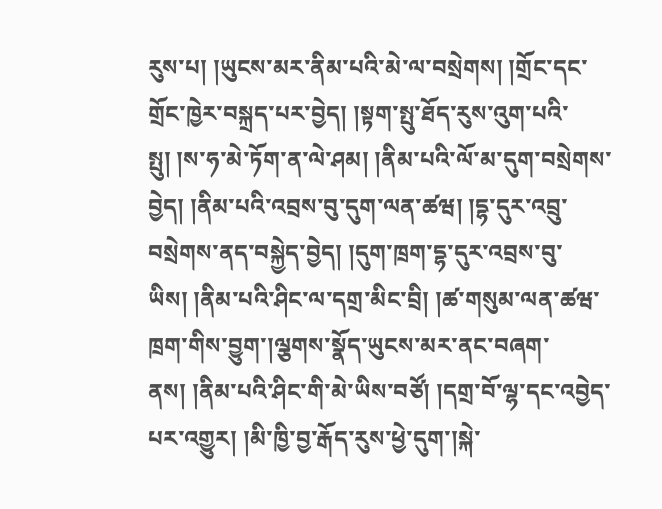རུས་པ། །ཡུངས་མར་ནིམ་པའི་མེ་ལ་བསྲེགས། །གྲོང་དང་གྲོང་ཁྱེར་བསྐྲད་པར་བྱེད། །སྟག་སྤུ་ཐོད་རུས་འུག་པའི་སྤུ། །ས་ཧ་མེ་ཏོག་ན་ལེ་ཤམ། །ནིམ་པའི་ལོ་མ་དུག་བསྲེགས་བྱེད། །ནིམ་པའི་འབྲས་བུ་དུག་ལན་ཚཝ། །དྷ་དུར་འབྲུ་བསྲེགས་ནད་བསྐྱེད་བྱེད། །དུག་ཁྲག་དྷ་དུར་འབྲས་བུ་ཡིས། །ནིམ་པའི་ཤིང་ལ་དགྲ་མིང་བྲི། །ཚ་གསུམ་ལན་ཚཝ་ཁྲག་གིས་བྱུག་།ལྕགས་སྣོད་ཡུངས་མར་ནང་བཞག་ནས། །ནིམ་པའི་ཤིང་གི་མེ་ཡིས་བཙོ། །དགྲ་བོ་ལྷ་དང་འབྱེད་པར་འགྱུར། །མི་ཁྱི་བྱ་རྒོད་རུས་ཕྱེ་དུག་།སྐེ་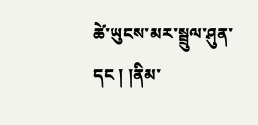ཚེ་ཡུངས་མར་སྦྲུལ་ཤུན་དང ། །ནིམ་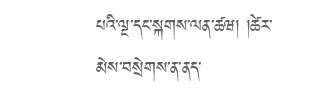པའི་ལྔ་དང་སྐགས་ལན་ཚཝ། །ཚེར་མེས་བསྲེགས་ན་ནད་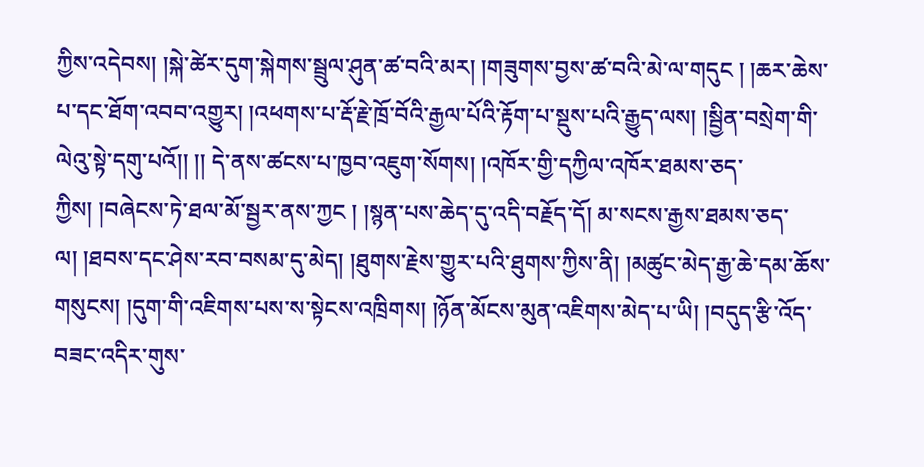ཀྱིས་འདེབས། །སྐེ་ཚེར་དུག་སྐེགས་སྦྲུལ་ཤུན་ཚ་བའི་མར། །གཟུགས་བྱས་ཚ་བའི་མེ་ལ་གདུང ། །ཆར་ཆེས་པ་དང་ཐོག་འབབ་འགྱུར། །འཕགས་པ་རྡོ་རྗེ་ཁྲོ་བོའི་རྒྱལ་པོའི་རྟོག་པ་སྡུས་པའི་རྒྱུད་ལས། །སྦྱིན་བསྲེག་གི་ལེའུ་སྟེ་དགུ་པའོ།། །། དེ་ནས་ཚངས་པ་ཁྱབ་འཇུག་སོགས། །འཁོར་གྱི་དཀྱིལ་འཁོར་ཐམས་ཅད་ཀྱིས། །བཞེངས་ཏེ་ཐལ་མོ་སྦྱར་ནས་ཀྱང ། །སྙན་པས་ཆེད་དུ་འདི་བརྗོད་དོ། མ་སངས་རྒྱས་ཐམས་ཅད་ལ། །ཐབས་དང་ཤེས་རབ་བསམ་དུ་མེད། །ཐུགས་རྗེས་གྱུར་པའི་ཐུགས་ཀྱིས་ནི། །མཚུང་མེད་རྒྱ་ཆེ་དམ་ཆོས་གསུངས། །དུག་གི་འཇིགས་པས་ས་སྟེངས་འཁྲིགས། །ཉོན་མོངས་མུན་འཇིགས་མེད་པ་ཡི། །བདུད་རྩི་འོད་བཟང་འདིར་གུས་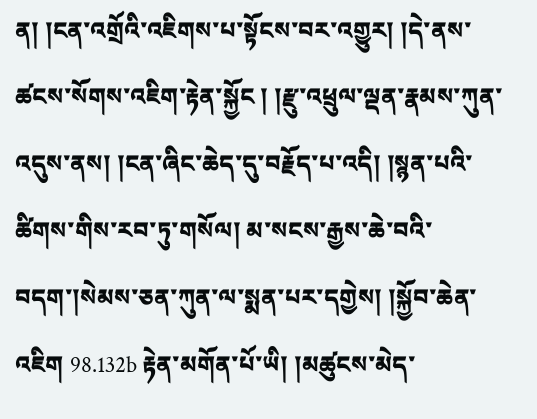ན། །ངན་འགྲོའི་འཇིགས་པ་སྟོངས་བར་འགྱུར། །དེ་ནས་ཚངས་སོགས་འཇིག་རྟེན་སྐྱོང ། །རྫུ་འཕྲུལ་ལྡན་རྣམས་ཀུན་འདུས་ནས། །ངན་ཞིང་ཆེད་དུ་བརྗོད་པ་འདི། །སྙན་པའི་ཚིགས་གིས་རབ་ཏུ་གསོལ། མ་སངས་རྒྱས་ཆེ་བའི་བདག་།སེམས་ཅན་ཀུན་ལ་སྨན་པར་དགྱེས། །སྐྱོབ་ཆེན་འཇིག 98.132b རྟེན་མགོན་པོ་ཡི། །མཚུངས་མེད་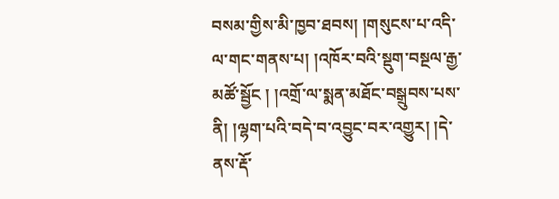བསམ་གྱིས་མི་ཁྱབ་ཐབས། །གསུངས་པ་འདི་ལ་གང་གནས་པ། །འཁོར་བའི་སྡུག་བསྔལ་རྒྱ་མཚོ་སྦྱོང ། །འགྲོ་ལ་སྨན་མཐོང་བསྒྲུབས་པས་ནི། །ལྷག་པའི་བདེ་བ་འབྱུང་བར་འགྱུར། །དེ་ནས་རྡོ་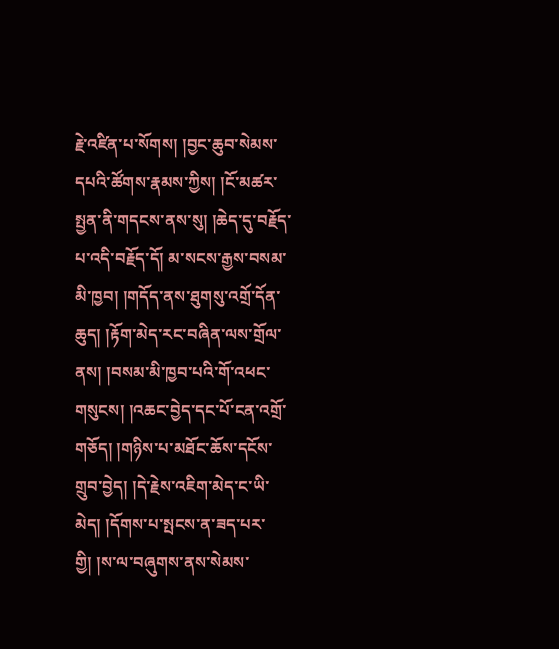རྗེ་འཛིན་པ་སོགས། །བྱང་ཆུབ་སེམས་དཔའི་ཚོགས་རྣམས་ཀྱིས། །ངོ་མཚར་སྤྱན་ནི་གདངས་ནས་སུ། །ཆེད་དུ་བརྗོད་པ་འདི་བརྗོད་དོ། མ་སངས་རྒྱས་བསམ་མི་ཁྱབ། །གདོད་ནས་ཐུགསུ་འགྲོ་དོན་ཆུད། །རྟོག་མེད་རང་བཞིན་ལས་གྲོལ་ནས། །བསམ་མི་ཁྱབ་པའི་གོ་འཕང་གསུངས། །འཆང་བྱེད་དང་པོ་ངན་འགྲོ་གཅོད། །གཉིས་པ་མཐོང་ཆོས་དངོས་གྲུབ་བྱེད། །དེ་རྗེས་འཇིག་མེད་ང་ཡི་མེད། །དོགས་པ་སྤངས་ན་ཟད་པར་གྱི། །ས་ལ་བཞུགས་ནས་སེམས་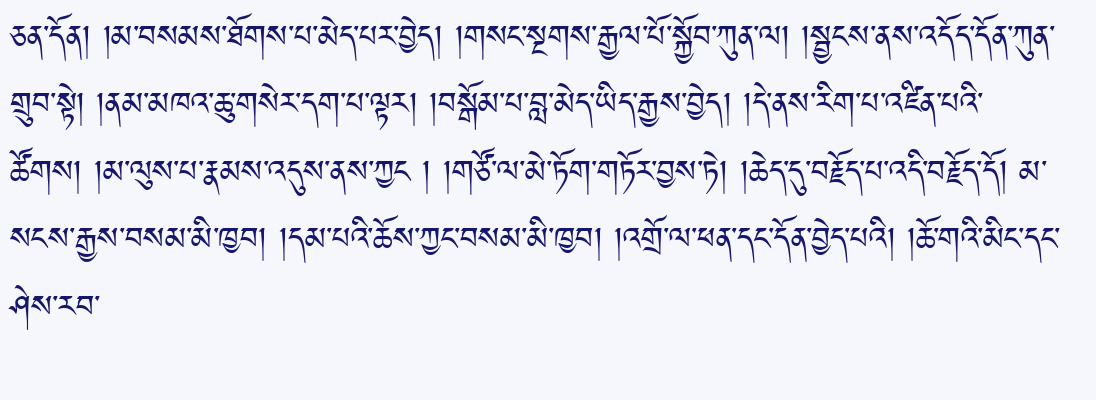ཅན་དོན། །མ་བསམས་ཐོགས་པ་མེད་པར་བྱེད། །གསང་སྔགས་རྒྱལ་པོ་སྐྱོབ་ཀུན་ལ། །སྦྱངས་ནས་འདོད་དོན་ཀུན་གྲུབ་སྟེ། །ནམ་མཁའ་ཆུ་གསེར་དག་པ་ལྟར། །བསྒོམ་པ་བླ་མེད་ཡིད་རྒྱས་བྱེད། །དེ་ནས་རིག་པ་འཛིན་པའི་ཚོགས། །མ་ལུས་པ་རྣམས་འདུས་ནས་ཀྱང ། །གཙོ་ལ་མེ་ཏོག་གཏོར་བྱས་ཏེ། །ཆེད་དུ་བརྗོད་པ་འདི་བརྗོད་དོ། མ་སངས་རྒྱས་བསམ་མི་ཁྱབ། །དམ་པའི་ཆོས་ཀྱང་བསམ་མི་ཁྱབ། །འགྲོ་ལ་ཕན་དང་དོན་བྱེད་པའི། །ཆོ་གའི་མིང་དང་ཤེས་རབ་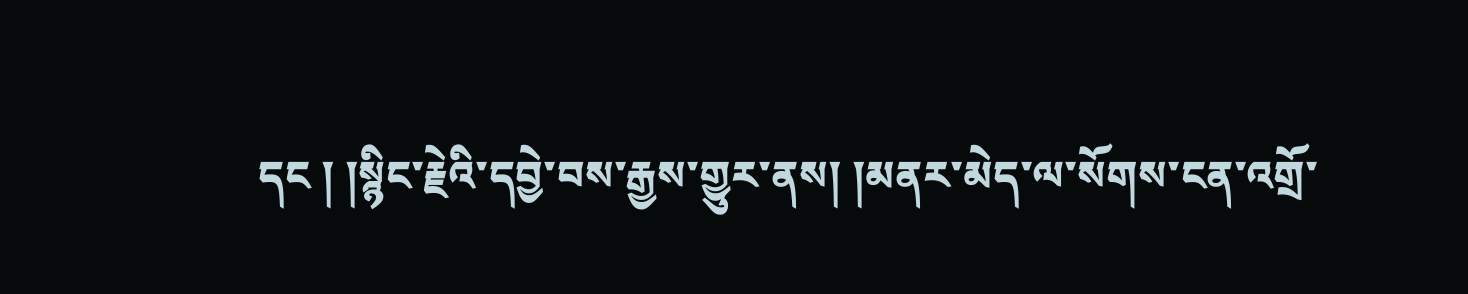དང ། །སྙིང་རྗེའི་དབྱེ་བས་རྒྱས་གྱུར་ནས། །མནར་མེད་ལ་སོགས་ངན་འགྲོ་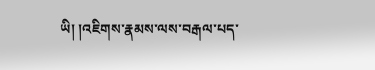ཡི། །འཇིགས་རྣམས་ལས་བརྒལ་པད་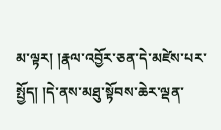མ་ལྟར། །རྣལ་འབྱོར་ཅན་དེ་མཛེས་པར་སྤྱོད། །དེ་ནས་མཐུ་སྟོབས་ཆེར་ལྡན་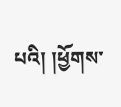པའི། །ཕྱོགས་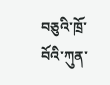བཅུའི་ཁྲོ་བོའི་ཀུན་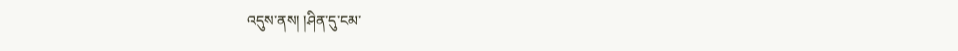འདུས་ནས། །ཤིན་དུ་ངམ་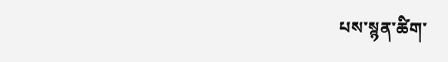པས་སྙན་ཚིག་